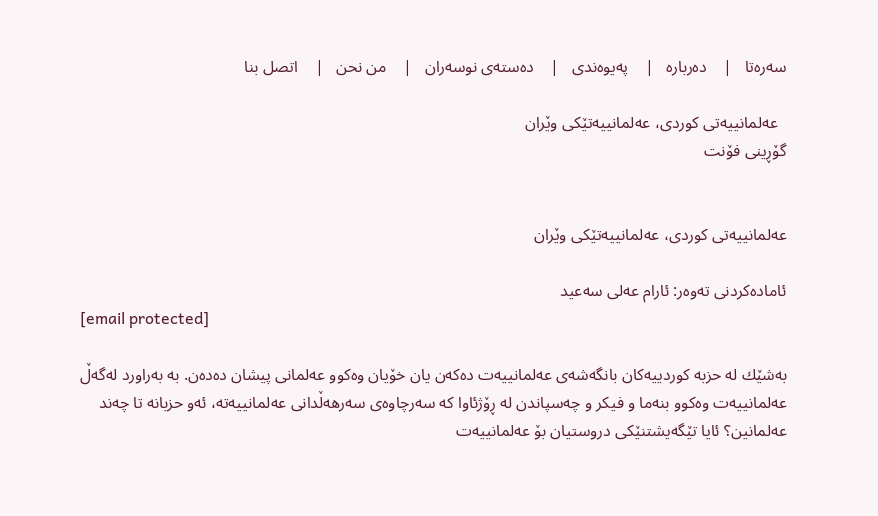سەرەتا   |    دەربارە   |    پەیوەندی   |    دەستەی نوسەران   |    من نحن   |    اتصل بنا

  عه‌لمانییه‌تی ‌كوردی،‌ عه‌لمانییه‌تێكی‌ وێران
گۆڕینی فۆنت


عه‌لمانییه‌تی ‌كوردی،‌ عه‌لمانییه‌تێكی‌ وێران

ئاماده‌كردنی‌ ته‌وه‌ر: ئارام عه‌لی‌ سه‌عید
[email protected]

به‌شێك له‌ حزبه‌ كوردییه‌كان بانگه‌شه‌ی‌ عه‌لمانییه‌ت ده‌كه‌ن یان خۆیان وه‌كوو عه‌لمانی‌ پیشان ده‌ده‌ن. به‌ به‌راورد له‌گه‌ڵ‌ عه‌لمانییه‌ت وه‌كوو بنه‌ما و فیكر و چه‌سپاندن له‌ ڕۆژئاوا كه‌ سه‌رچاوه‌ی‌ سه‌رهه‌ڵدانی‌ عه‌لمانییه‌ته‌، ئه‌و حزبانه‌ تا چه‌ند عه‌لمانین؟ ئایا تێگه‌یشتنێكی‌ دروستیان بۆ عه‌لمانییه‌ت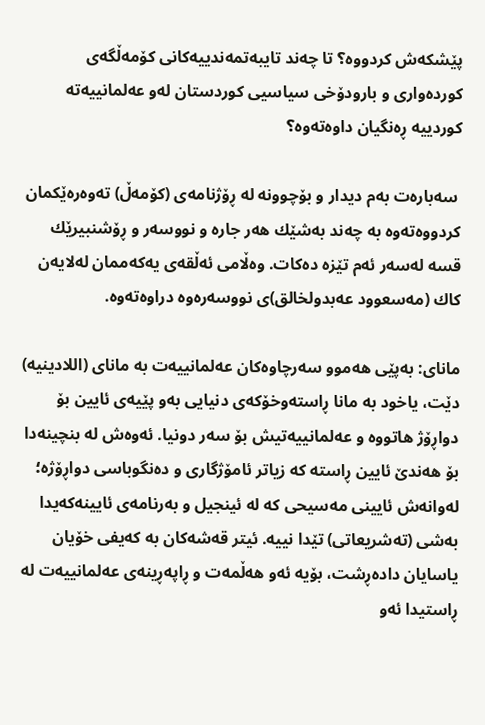پێشكه‌ش كردووه‌؟ تا چه‌ند تایبه‌تمه‌ندییه‌كانی‌ كۆمه‌ڵگه‌ی‌ كورده‌واری ‌‌و بارودۆخی‌ سیاسیی‌ كوردستان له‌و عه‌لمانییه‌ته‌ كوردییه‌ ڕه‌نگیان داوه‌ته‌وه‌؟

 سه‌باره‌ت به‌م دیدار و بۆچوونه‌ له‌ ڕۆژنامه‌ی‌ (كۆمه‌ڵ‌) ته‌وه‌ره‌ێكمان كردووه‌ته‌وه‌ به‌ چه‌ند به‌شێك هه‌ر جاره‌ و نووسه‌ر و ڕۆشنبیرێك قسه‌ له‌سه‌ر ئه‌م تێزه‌ ده‌كات. وه‌ڵامی‌ ئه‌ڵقه‌ی‌ یه‌كه‌ممان له‌لایه‌ن كاك (مه‌سعوود عه‌بدولخالق)ی نووسه‌ره‌وه‌ دراوه‌ته‌وه‌.

مانای‌: به‌پێی‌ هه‌موو سه‌رچاوه‌كان عه‌لمانییه‌ت به‌ مانای‌ (اللادینیه‌) دێت، یاخود به‌ مانا ڕاسته‌وخۆكه‌ی‌ دنیایی به‌و پێیه‌ی‌ ئایین بۆ دواڕۆژ هاتووه‌ و عه‌لمانییه‌تیش بۆ سه‌ر دونیا. ئه‌وه‌ش له‌ بنچینه‌دا بۆ هه‌ندێ‌ ئایین ڕاسته‌ كه‌ زیاتر ئامۆژگاری ‌و ده‌نگوباسی‌ دواڕۆژه‌؛ له‌وانه‌ش ئایینی‌ مه‌سیحی‌ كه‌ له‌ ئینجیل‌ و به‌رنامه‌ی‌ ئایینه‌كه‌یدا به‌شی (ته‌شریعاتی‌) تێدا نییه. ئیتر قه‌شه‌كان به‌ كه‌یفی‌ خۆیان یاسایان داده‌ڕشت، بۆیه‌ ئه‌و هه‌ڵمه‌ت ‌و ڕاپه‌ڕینه‌ی‌ عه‌لمانییه‌ت له‌ ڕاستیدا ئه‌و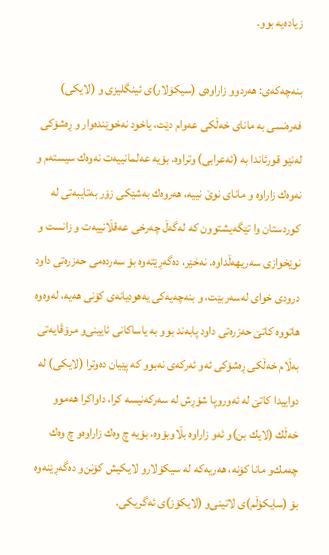زیاده‌یه‌ بوو.

بنه‌چه‌كه‌ی‌: هه‌ردوو زاراوه‌ی‌ (سیكۆلار)ی‌ ئینگلیزی‌ ‌و (لایكی‌) فه‌ره‌نسی به‌ مانای‌ خه‌ڵكی‌ عه‌وام دێت، یاخود نه‌خوێنده‌وار و ڕه‌شۆكی‌ له‌نێو قورئاندا به‌ (ئه‌عرابی) وتراوه. بۆیه‌ عه‌لمانییه‌ت نه‌وه‌ك سیسته‌م ‌و نه‌وه‌ك زاراوه ‌و مانای‌ نوێ‌ نییه‌، هه‌روه‌ك به‌شێكی‌ زۆر به‌تایبه‌تی‌ له‌ كوردستان وا تێگه‌یشتوون كه‌ له‌گه‌ڵ‌ چه‌رخی‌ عه‌قڵانییه‌ت‌ و زانست ‌و نوێخوازی‌ سه‌ریهه‌ڵداوه. نه‌خێر، ده‌گه‌ڕێته‌وه‌ بۆ سه‌رده‌می‌ حه‌زره‌تی‌ داود درودی‌ خوای‌ له‌سه‌ربێت، ‌و بنه‌چه‌یه‌كی‌ یه‌هودیانه‌ی‌ كۆنی‌ هه‌یه‌، له‌وه‌وه‌ هاتووه‌ كاتێ‌ حه‌زره‌تی‌ داود پابه‌ند بوو به‌ یاساكانی‌ ئایینی‌‌و مرۆڤایه‌تی‌ به‌ڵام خه‌ڵكی‌ ڕه‌شۆكی‌ ئه‌و ئه‌ركه‌ی‌ نه‌بوو كه‌ پێیان ده‌وترا (لایكی‌) له‌ دواییدا كاتێ‌ له‌ ئه‌وروپا شۆڕش له‌ سه‌ركه‌نیسه‌ كرا، داواكرا هه‌موو خه‌ڵك (لایك بن)و ئه‌و زاراوه‌ بڵاوبۆوه‌، بۆیه‌ چ وه‌ك زاراوه‌و چ وه‌ك چه‌مك‌و مانا كۆنه‌، هه‌ریه‌كه‌ له‌ سیكۆلارو لایكیش كۆنن‌و ده‌گه‌ڕێنه‌وه‌ بۆ (سایكۆڵم)ی‌ لاتینی‌‌و (لایكۆز)ی‌ ئه‌گریكی‌.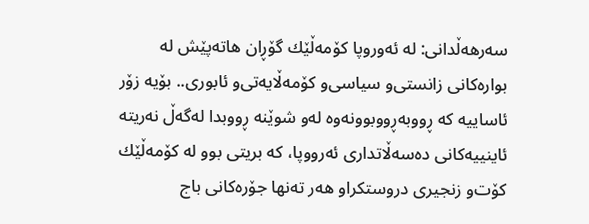سه‌رهه‌ڵدانی‌: له‌ ئه‌وروپا كۆمه‌ڵێك گۆڕان هاته‌پێش له‌ بواره‌كانی‌ زانستی‌‌و سیاسی‌و كۆمه‌ڵایه‌تی‌‌و ئابوری‌.. بۆیه‌ زۆر ئاساییه‌ كه‌ ڕووبه‌ڕووبوونه‌وه‌ له‌و شوێنه‌ ڕووبدا له‌گه‌ڵ‌ نه‌ریته‌ ئاینییه‌كانی‌ ده‌سه‌ڵاتداری‌ ئه‌رووپا، كه‌ بریتی‌ بوو له‌ كۆمه‌ڵێك كۆت‌و زنجیری‌ دروستكراو هه‌ر ته‌نها جۆره‌كانی‌ باج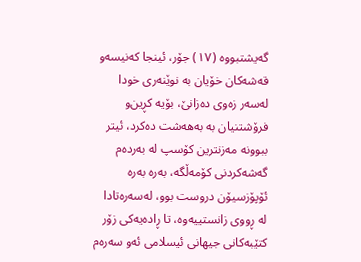گه‌یشتبووه‌ (١٧) جۆر، ئینجا كه‌نیسه‌و قه‌شه‌كان خۆیان به‌ نوێنه‌ری‌ خودا له‌سه‌ر زه‌وی‌ ده‌زانێ‌، بۆیه‌ كڕین‌و فرۆشتنیان به‌ به‌هه‌شت ده‌كرد، ئیتر ببوونه‌ مه‌زنترین كۆسپ له‌ به‌رده‌م گه‌شه‌كردنی‌ كۆمه‌ڵگه‌، به‌ره‌ به‌ره‌ ئۆپۆزسیۆن دروست بوو، له‌سه‌ره‌تادا له‌ ڕووی‌ زانستییه‌وه‌، تا ڕاده‌یه‌كی‌ زۆر كتێبه‌كانی‌ جیهانی‌ ئیسلامی‌ ئه‌و سه‌ره‌م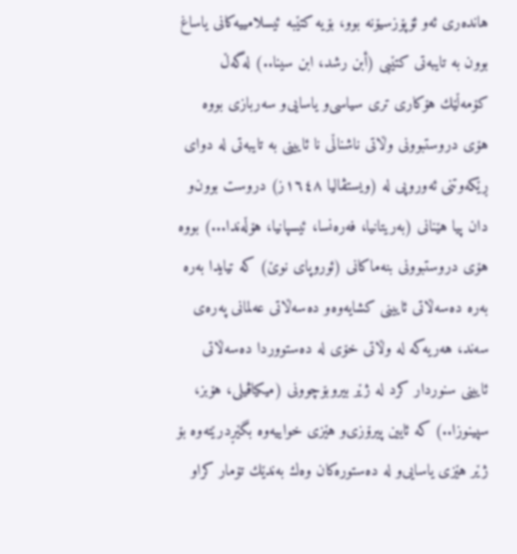هانده‌ری‌ ئه‌و ئۆپۆزسیۆنه‌ بوو، بۆیه‌ كتێبه‌ ئیسلامییه‌كانی‌ یاساغ بوون به‌ تایبه‌تی‌ كتێبی‌ (أبن رشد، ابن سینا..) له‌گه‌ڵ‌ كۆمه‌ڵێك هۆكاری‌ تری‌ سیاسی‌و یاسایی‌و سه‌ربازی‌ بووه‌ هۆی‌ دروستبوونی‌ وڵاتی‌ ناشناڵی‌ نا ئایینی‌ به‌ تایبه‌تی‌ له‌ دوای‌ ڕێكه‌وتنی‌ ئه‌وروپی‌ له‌ (ویستڤالیا ١٦٤٨ز) دروست بوون‌و دان پیا هێنانی‌ (به‌ریتانیا، فه‌ره‌نسا، ئیسپانیا، هۆڵه‌ندا...) بووه‌ هۆی‌ دروستبوونی‌ بنه‌ماكانی‌ (ئوروپای‌ نوێ‌) كه‌ تیایدا به‌ره‌ به‌ره‌ ده‌سه‌ڵاتی‌ ئایینی‌ كشایه‌وه‌و ده‌سه‌ڵاتی‌ عه‌لمانی‌ په‌ره‌ی‌ سه‌ند، هه‌ریه‌كه‌ له‌ وڵاتی‌ خۆی‌ له‌ ده‌ستووردا ده‌سه‌ڵاتی‌ ئایینی‌ سنوردار كرد له‌ ژێر بیروبۆچوونی‌ (میكیاڤیلی‌، هۆبز، سپینوزا..) كه‌ ئایین پیرۆزی‌‌و هێزی‌ خواییه‌وه‌ بگێڕدرێته‌وه‌ بۆ ژێر هێزی‌ یاسایی‌و له‌ ده‌ستوره‌كان وه‌ك به‌ندێك تۆمار كراو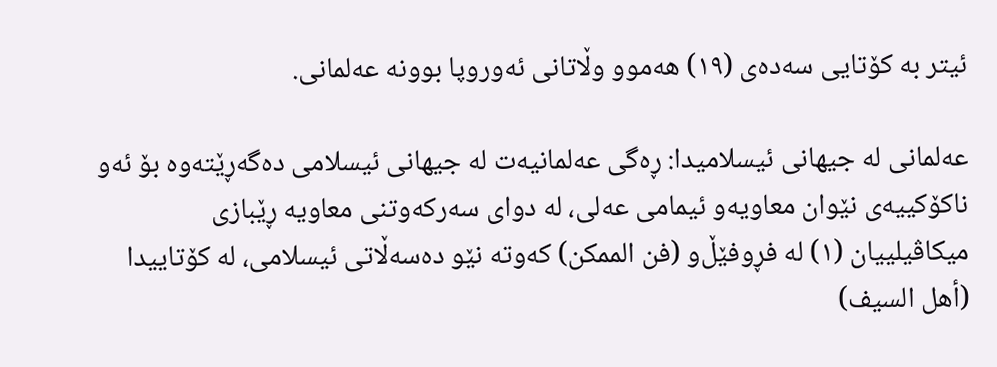ئیتر به‌ كۆتایی سه‌ده‌ی‌ (١٩) هه‌موو وڵاتانی‌ ئه‌وروپا بوونه‌ عه‌لمانی‌.

عه‌لمانی‌ له‌ جیهانی‌ ئیسلامیدا: ڕه‌گی‌ عه‌لمانیه‌ت له‌ جیهانی‌ ئیسلامی‌ ده‌گه‌ڕێته‌وه‌ بۆ ئه‌و ناكۆكییه‌ی‌ نێوان معاویه‌و ئیمامی‌ عه‌لی، له‌ دوای‌ سه‌ركه‌وتنی‌ معاویه‌ ڕێبازی‌ میكاڤیلییان (١) له‌ فڕوفێڵ‌و (فن الممكن) كه‌وته‌ نێو ده‌سه‌ڵاتی‌ ئیسلامی‌، له‌ كۆتاییدا (أهل السیف)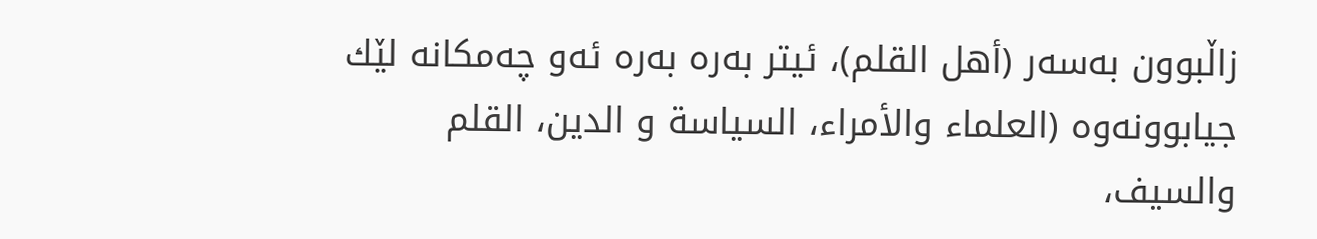زاڵبوون به‌سه‌ر (أهل القلم)، ئیتر به‌ره‌ به‌ره‌ ئه‌و چه‌مكانه‌ لێك جیابوونه‌وه‌ (العلماء والأمراء، السياسة و الدين، القلم والسيف،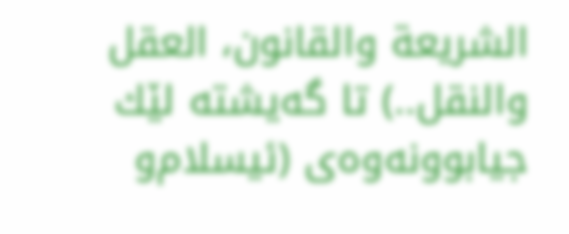الشريعة والقانون، العقل والنقل..) تا گه‌یشته‌ لێك جیابوونه‌وه‌ی‌ (ئیسلام‌و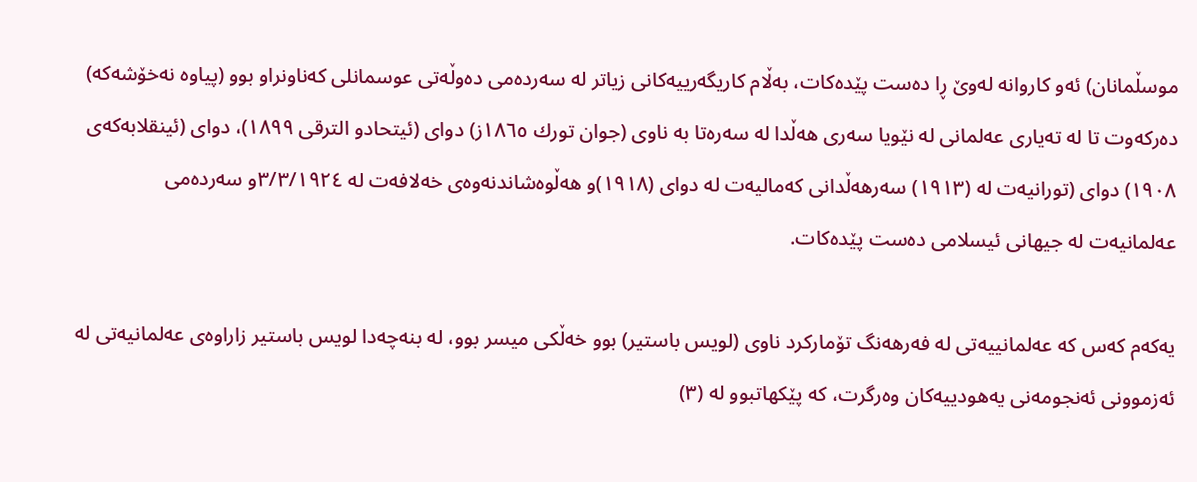موسڵمانان) ئه‌و كاروانه‌ له‌وێ‌ ڕا ده‌ست پێده‌كات، به‌ڵام كاریگه‌رییه‌كانی‌ زیاتر له‌ سه‌رده‌می‌ ده‌وڵه‌تی‌ عوسمانلی‌ كه‌ناونراو بوو (پیاوه‌ نه‌خۆشه‌كه‌) ده‌ركه‌وت تا له‌ ته‌یاری‌ عه‌لمانی‌ له‌ نێویا سه‌ری‌ هه‌ڵدا له‌ سه‌ره‌تا به‌ ناوی‌ (جوان تورك ١٨٦٥ز) دوای‌ (ئیتحادو الترقی ١٨٩٩)، دوای‌ (ئینقلابه‌كه‌ی‌ ١٩٠٨) دوای‌ (تورانیه‌ت له‌ (١٩١٣) سه‌رهه‌ڵدانی‌ كه‌مالیه‌ت له‌ دوای‌ (١٩١٨)و هه‌ڵوه‌شاندنه‌وه‌ی‌ خه‌لافه‌ت له‌ ٣/٣/١٩٢٤‌و سه‌رده‌می‌ عه‌لمانیه‌ت له‌ جیهانی‌ ئیسلامی‌ ده‌ست پێده‌كات.

یه‌كه‌م كه‌س كه‌ عه‌لمانییه‌تی‌ له‌ فه‌رهه‌نگ تۆماركرد ناوی‌ (لویس باستیر) بوو خه‌ڵكی‌ میسر بوو، له‌ بنه‌چه‌دا لویس باستیر زاراوه‌ی‌ عه‌لمانیه‌تی‌ له‌ ئه‌زموونی‌ ئه‌نجومه‌نی‌ یه‌هودییه‌كان وه‌رگرت، كه‌ پێكهاتبوو له‌ (٣)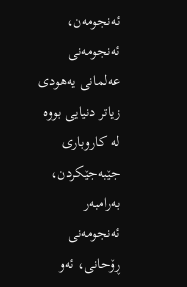ئه‌نجومه‌ن، ئه‌نجومه‌نی‌ عه‌لمانی‌ یه‌هودی‌ زیاتر دنیایی بووه‌ له‌ كاروباری‌ جێبه‌جێكردن، به‌رامبه‌ر ئه‌نجومه‌نی‌ ڕۆحانی‌، ئه‌و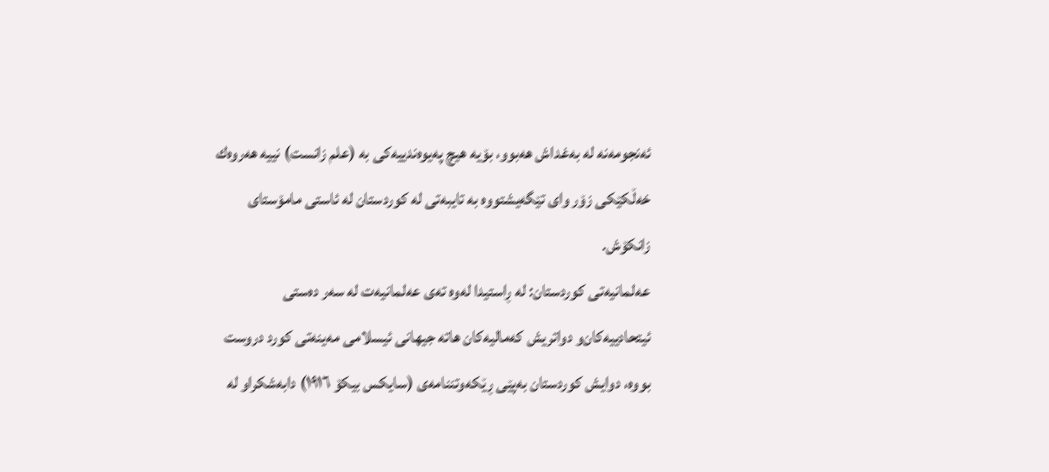ئه‌نجومه‌نه‌ له‌ به‌غداش هه‌بوو، بۆیه‌ هیچ په‌یوه‌ندییه‌كی‌ به‌ (علم زانست) نییه‌ هه‌روه‌ك خه‌ڵكێكی‌ زۆر وای‌ تێگه‌یشتووه‌ به‌ تایبه‌تی‌ له‌ كوردستان له‌ ئاستی‌ مامۆستای‌ زانكۆش.
عه‌لمانیه‌تی‌ كوردستان: له‌ ڕاستیدا له‌وه‌ ته‌ی‌ عه‌لمانیه‌ت له‌ سه‌ر ده‌ستی‌ ئیتحادییه‌كان‌و دواتریش كه‌مالیه‌كان هاته‌ جیهانی‌ ئیسلامی‌ مه‌ینه‌تی‌ كورد دروست بووه‌، دوایش كوردستان به‌پێی‌ ڕێكه‌وتننامه‌ی‌ (سایكس بیكۆ ١٩١٦) دابه‌شكراو له‌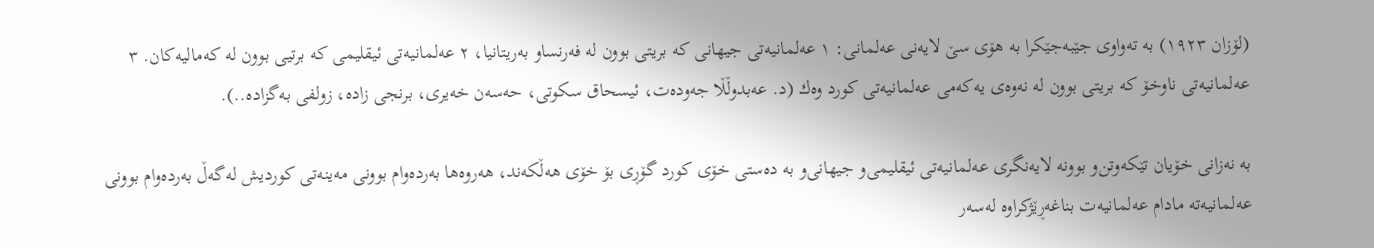(لۆزان ١٩٢٣) به‌ ته‌واوی‌ جێبه‌جێكرا به‌ هۆی‌ سێ‌ لایه‌نی‌ عه‌لمانی‌: ١ عه‌لمانیه‌تی‌ جیهانی‌ كه‌ بریتی‌ بوون له‌ فه‌رنساو به‌ریتانیا، ٢ عه‌لمانیه‌تی‌ ئیقلیمی‌ كه‌ برتیی‌ بوون له‌ كه‌مالیه‌كان. ٣ عه‌لمانیه‌تی‌ ناوخۆ كه‌ بریتی‌ بوون له‌ نه‌وه‌ی‌ یه‌كه‌می‌ عه‌لمانیه‌تی‌ كورد وه‌ك (د. عه‌بدوڵڵا جه‌وده‌ت، ئیسحاق سكوتی‌، حه‌سه‌ن خه‌یری‌، برنجی‌ زاده‌، زولفی‌ به‌گزاده‌..).

به‌ نه‌زانی‌ خۆیان تێكه‌وتن‌و بوونه‌ لایه‌نگری‌ عه‌لمانیه‌تی‌ ئیقلیمی‌‌و جیهانی‌‌و به‌ ده‌ستی‌ خۆی‌ كورد گۆڕی‌ بۆ خۆی‌ هه‌ڵكه‌ند، هه‌روه‌ها به‌رده‌وام بوونی‌ مه‌ینه‌تی‌ كوردیش له‌گه‌ڵ‌ به‌رده‌وام بوونی‌ عه‌لمانیه‌ته‌ مادام عه‌لمانیه‌ت بناغه‌ڕێژكراوه‌ له‌سه‌ر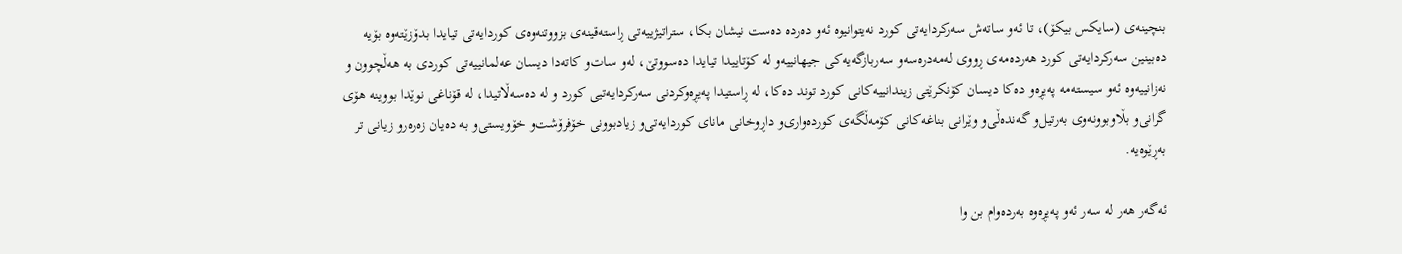بنچینه‌ی‌ (سایكس بیكۆ)، تا ئه‌و ساته‌ش سه‌ركردایه‌تی‌ كورد نه‌یتوانیوه‌ ئه‌و ده‌رده‌ ده‌ست نیشان بكا، ستراتیژییه‌تی‌ ڕاسته‌قینه‌ی‌ بزووتنه‌وه‌ی‌ كوردایه‌تی‌ تیایدا بدۆزێته‌وه‌ بۆیه‌ ده‌بینین سه‌ركردایه‌تی‌ كورد هه‌رده‌مه‌ی‌ ڕووی‌ له‌مه‌دره‌سه‌و سه‌ربازگه‌یه‌كی‌ جیهانییه‌و له‌ كۆتاییدا تیایدا ده‌سووتێ‌، له‌و سات‌و كاته‌دا دیسان عه‌لمانییه‌تی‌ كوردی‌ به ‌هه‌ڵچوون ‌و نه‌زانییه‌وه‌ ئه‌و سیسته‌مه‌ په‌یڕه‌و ده‌كا دیسان كۆنكرێتی‌ زیندانییه‌كانی‌ كورد توند ده‌كا، له‌ ڕاستیدا په‌یڕه‌وكردنی‌ سه‌ركردایه‌تیی‌ كورد و له‌ ده‌سه‌ڵاتیدا، له‌ قۆناغی‌ نوێدا بووینه‌ هۆی‌ گرانی‌‌و بڵاوبوونه‌وی‌ به‌رتیل‌و گه‌نده‌ڵی‌‌و وێرانی‌ بناغه‌كانی‌ كۆمه‌ڵگه‌ی‌ كورده‌واری‌‌و داڕوخانی‌ مانای‌ كوردایه‌تی‌‌و زیادبوونی‌ خۆفرۆشت‌و خۆویستی‌‌و به‌ ده‌یان زه‌ره‌رو زیانی‌ تر به‌ڕێوه‌یه‌.

ئه‌گه‌ر هه‌ر له‌ سه‌ر ئه‌و په‌یڕه‌وه‌ به‌رده‌وام بن وا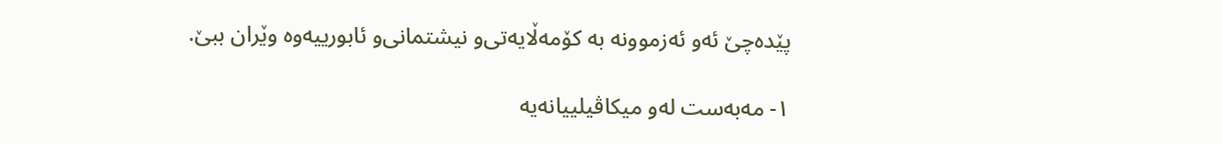پێده‌چێ‌ ئه‌و ئه‌زموونه‌ به‌ كۆمه‌ڵایه‌تی‌‌و نیشتمانی‌‌و ئابورییه‌وه‌ وێران ببێ‌.

١- مه‌به‌ست له‌و میكاڤیلییانه‌یه‌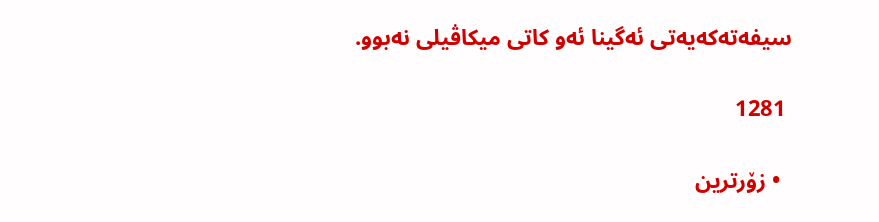سیفه‌ته‌كه‌یه‌تی‌ ئه‌گینا ئه‌و كاتی‌ میكاڤیلی‌ نه‌بوو.

 1281

  • زۆرترین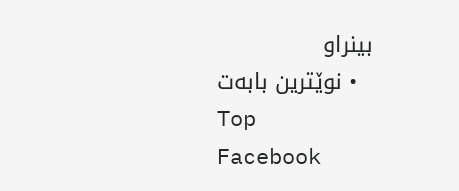بینراو
  • نوێترین بابەت
Top
Facebook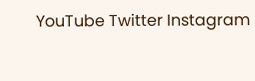YouTube Twitter Instagram